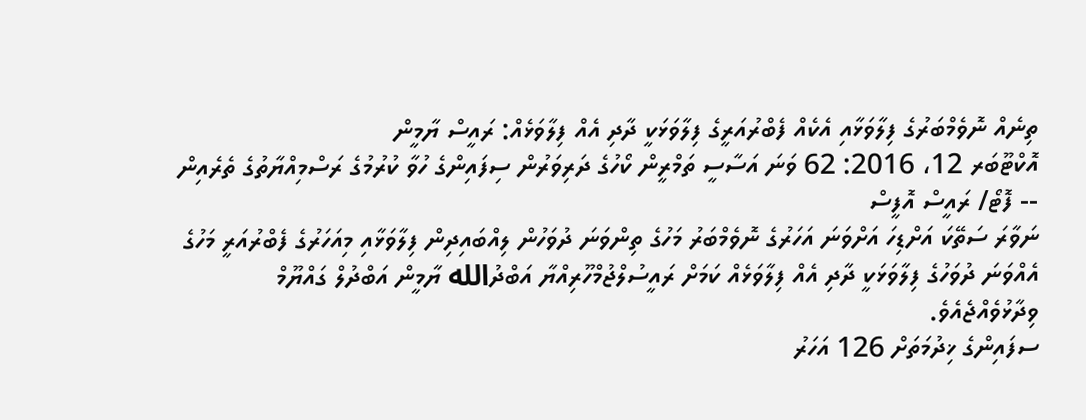ތިނެއް ނޮވެމްބަރުގެ ފިލާވަޅާއި އެކެއް ފެބްރުއަރީގެ ފިލާވަޅަކީ ދާދި އެއް ފިލާވަޅެއް: ރައީސް ޔާމީން
އޮކްޓޫބަރ 12، 2016: 62 ވަނަ އަސާސީ ތަމްރީން ކޯހުގެ ދަރިވަރުން ސިފައިންގެ ހުވާ ކުރުމުގެ ރަސްމިއްޔާތުގެ ތެރެއިން -- ފޮޓޯ/ ރައީސް އޮފީސް
ނަވާރަ ސަތޭކަ އަށްޑިހަ އަށްވަނަ އަހަރުގެ ނޮވެމްބަރު މަހުގެ ތިންވަނަ ދުވަހުން ލިއްބައިދިން ފިލާވަޅާއި މިއަހަރުގެ ފެބްރުއަރީ މަހުގެ އެއްވަނަ ދުވަހުގެ ފިލާވަޅަކީ ދާދި އެއް ފިލާވަޅެއް ކަމަށް ރައީސުލްޖުމްހޫރިއްޔާ އަބްދުالله ޔާމީން އަބްދުލް ގައްޔޫމް ވިދާޅުވެއްޖެއެވެ.
ސފައިންގެ ޚިދުމަތަށް 126 އަހަރު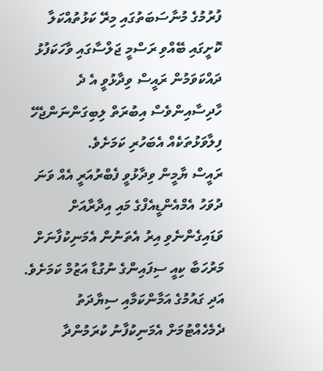ފުރުމުގެ މުނާސަބަތުގައި މިރޭ ކަޅުތުއްކަލާ ކޮށީގައި ބޭއްވި ރަސްމީ ޖަލްސާގައި ވާހަކަފުޅު ދައްކަވަމުން ރައީސް ވިދާޅުވީ އެ ދެ ހާދިސާއިންވެސް އިބުރަތް ލިބިގަންނަންޖެހޭ ފިލާވަޅުތަކެއް އެބަހުރި ކަމަށެވެ.
ރައީސް ޔާމީން ވިދާޅުވީ ފެބްރުއަރީ އެއް ވަނަ ދުވަހު އެމްއެންޑީއެފްގެ މައި އިދާރާއަށް ވަޑައިގެންނެވި އިރު އެތަނުން އެމަނިކުފާނަށް މަރުހަބާ ކިއީ ސިފައިންގެ ނުގުޑާ އަޒުމް ކަމަށެވެ. އަދި ގައުމުގެ އަމާންކަމާއި ސިޔާދަތު ދެމެހެއްޓުމަށް އެމަނިކުފާނު ކުރަމުންދާ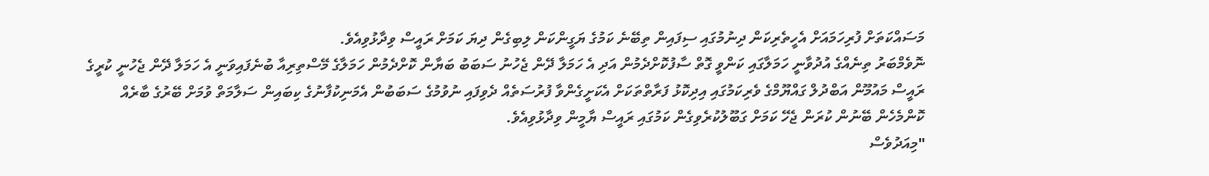މަސައްކަތަށް ފުރިހަމައަށް އެހީތެރިކަން ދިނުމުގައި ސިފައިން ތިބޭނެ ކަމުގެ ޔަގީންކަން ލިބިގެން ދިޔަ ކަމަށް ރައީސް ވިދާޅުވިއެވެ.
ނޮވެމްބަރު ތިނެއްގެ އުދުވާނީ ހަމަލާގައި ކަންވީ ގޮތް ސާފުކޮށްދެމުން އަދި އެ ހަމަލާ ދޭން ޖެހުނު ސަބަބު ބަޔާން ކޮށްދެމުން ހަމަލާގެ މޭސްތިރިއާ ބުނެފައިވަނީ އެ ހަމަލާ ދޭން ޖެހުނީ ކުރީގެ ރައީސް މައުމޫން އަބްދުލް ގައްޔޫމްގެ ވެރިކަމުގައި އިދިކޮޅު ފަރާތްތަކަށް އެކަށީގެންވާ ފުރުސަތެއް ދެވިފައި ނުވުމުގެ ސަބަބުން އެމަނިކުފާނުގެ ކިބައިން ސަލާމަތް ވުމަށް ބޭރުގެ ބާރެއް ކޮންމެހެން ބޭނުން ކުރަން ޖެހޭ ކަމަށް ގަބޫލުކުރެވިގެން ކަމުގައި ރައީސް ޔާމީން ވިދާޅުވިއެވެ.
"މިއަދުވެސް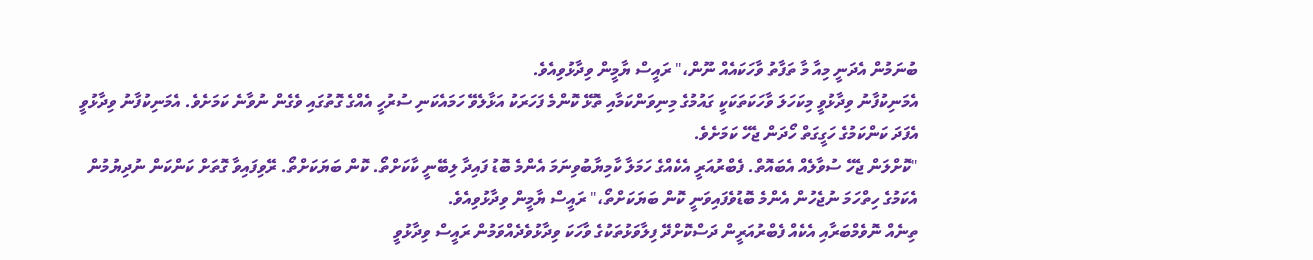ބުނަމުން އެދަނީ މިއާ މާ ތަފާތު ވާހަކައެއް ނޫން،" ރައީސް ޔާމީން ވިދާޅުވިއެވެ.
އެމަނިކުފާނު ވިދާޅުވީ މިކަހަލަ ވާހަކަތަކަކީ ގައުމުގެ މިނިވަންކަމާއި ތޮޅޭ ކޮންމެ ފަހަރަކު އަޅާލެވޭ ހަމައެކަނި ސުރުހީ އެއްގެ ގޮތުގައި ވެގެން ނުވާނެ ކަމަށެވެ. އެމަނިކުފާނު ވިދާޅުވީ އެފަދަ ކަންކަމުގެ ހަގީގަތް ހޯދަން ޖެހޭ ކަމަށެވެ.
"ކޮށްލަން ޖެހޭ ސުވާލެއް އެބައޮތް. ފެބްރުއަރީ އެކެއްގެ ހަމަލާ ކާމިޔާބުވިނަމަ އެންމެ ބޮޑު ފައިދާ ލިބޭނީ ކާކަށްތޯ. ކޮން ބަޔަކަށްތޯ. ރޭވިފައިވާ ގޮތަށް ކަންކަން ނުދިޔުމުން އެކަމުގެ ހިތްހަމަ ނުޖެހުން އެންމެ ބޮޑުވެފައިވަނީ ކޮން ބަޔަކަށްތޯ،" ރައީސް ޔާމީން ވިދާޅުވިއެވެ.
ތިނެއް ނޮވެމްބަރާއި އެކެއް ފެބްރުއަރީން ދަސްކޮށްދޭ ފިލާވަޅުތަކުގެ ވާހަކަ ވިދާޅުވެދެއްވަމުން ރައީސް ވިދާޅުވީ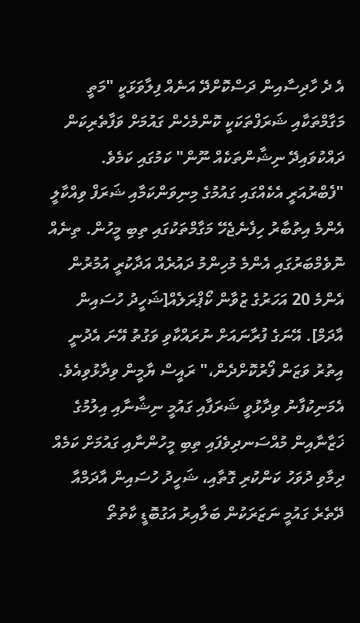އެ ދެ ހާދިސާއިން ދަސްކޮށްދޭ އަނެއް ފިލާވަޅަކީ "މަތީ މަގާމްތަކާއި ޝަރަފްތަކަކީ ކޮންމެހެން ގައުމަށް ވަފާތެރިކަން ދައްކުވައިދޭ ނިޝާންތަކެއް ނޫން" ކަމުގައި ކަމެވެ.
"ފެބްރުއަރީ އެކެއްގައި ގައުމުގެ މިނިވަންކަމާއި ޝަރަފް ވިއްކާލީ އެންމެ އިތުބާރު ހިފެނެޖެހޭ މަގާމްތަކުގައި ތިބި މީހުން. ތިނެއް ނޮވެމްބަރުގައި އެންމެ މުހިންމު ދައުރެއް އަދާކުރީ އުމުރުން އެންމެ 20 އަހަރުގެ ޒުވާން ކޯޕްރަލެއް[ޝަހީދު ހުސައިން އާދަމް]. އޭނަގެ ފުރާނައަށް ނުރައްކާވި ވަގުތު އޭނަ އެދުނީ އިތުރު ވަޒަން ފޯރުކޮށްދެން،" ރައީސް ޔާމީން ވިދާޅުވިއެވެ.
އެމަނިކުފާނު ވިދާޅުވީ ޝަރަފާއި ގައުމީ ނިޝާނާއި އިލުމުގެ ޚަޒާނާއިން މުއްސަނދިވެފައި ތިބި މީހުންނާއި ގައުމަށް ކަމެއް ދިމާވި ދުވަހު ކަންކުރި ގޮތާއި، ޝަހީދު ހުސައިން އާދަމްއާ ދޭތެރެ ގައުމީ ނަޒަރަކުން ބަލާއިރު އަގުބޮޑީ ކާތުތޯ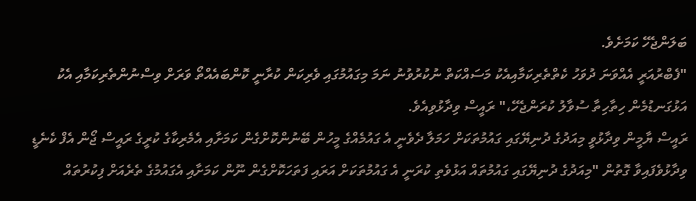ބަލަންޖެހޭ ކަމަށެވެ.
"ފެބްރުއަރީ އެއްވަނަ ދުވަހު ކެތްތެރިކަމާއިއެކު މަސައްކަތް ނުކުރުވުނު ނަމަ މިގައުމުގައި ވެރިކަން ކުރާނީ ކޮންބައެއްތޯ ވަރަށް ވިސްނުންތެރިކަމާއި އެކު އަޅުގަނޑުމެން ހިތާހިތާ ސުވާލު ކުރަންޖެހޭ،" ރައީސް ވިދާޅުވިއެވެ.
ރައީސް ޔާމީން ވިދާޅުވީ މިއަދުގެ ދުނިޔޭގައި ގައުމުތަކަށް ހަމަލާ ދެވެނީ އެ ގައުމެއްގެ މީހުން ބޭނުންކޮށްގެން ކަމަށާއި އެމެރިކާގެ ކުރީގެ ރައީސް ޖޯން އެފް ކެނެޑީ ވިދާޅުވެފައިވާ ގޮތުން "މިއަދުގެ ދުނިޔޭގައި ގައުމުތައް އަޅުވެތި ކުރަނީ އެ ގައުމުތަކަށް އަރައި ފަތަހަކޮށްގެން ނޫން ކަމަށާއި އެގައުމުގެ ތެރެއަށް ފިކުރުތައް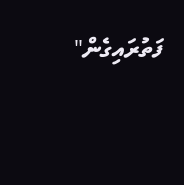ފަތުރައިގެން"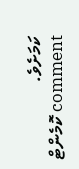ކަމަށެވެ.
comment ކޮމެންޓް